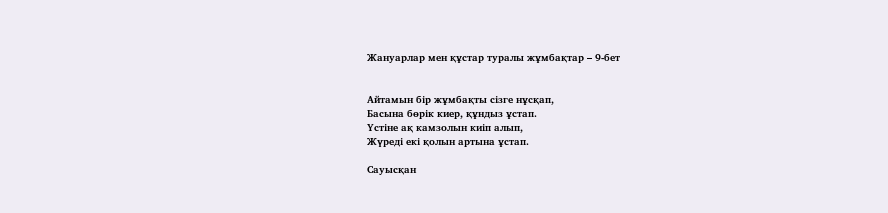Жануарлар мен құстар туралы жұмбақтар – 9-бет


Айтамын бір жұмбақты сізге нұсқап,
Басына бөрік киер, құндыз ұстап.
Үстіне ақ камзолын киіп алып,
Жүреді екі қолын артына ұстап.

Сауысқан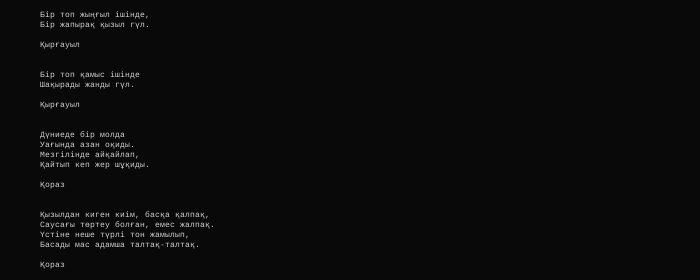Бір топ жыңғыл ішінде,
Бір жапырақ қызыл гүл.

Қырғауыл


Бір топ қамыс ішінде
Шақырады жанды гүл.

Қырғауыл


Дүниеде бір молда
Уағында азан оқиды.
Мезгілінде айқайлап,
Қайтып кеп жер шұқиды.

Қораз


Қызылдан киген киім, басқа қалпақ,
Саусағы төртеу болған, емес жалпақ.
Үстіне неше түрлі тон жамылып,
Басады мас адамша талтақ-талтақ.

Қораз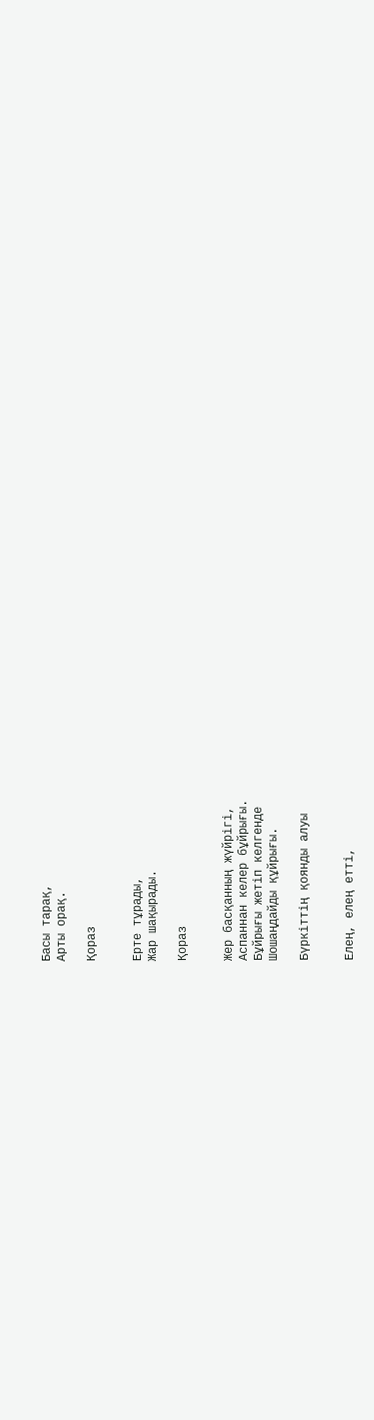Басы тарақ,
Арты орақ.

Қораз


Ерте тұрады,
Жар шақырады.

Қораз


Жер басқанның жүйрігі,
Аспаннан келер бұйрығы.
Бұйрығы жетіп келгенде
Шошаңдайды құйрығы.

Бүркіттің қоянды алуы


Елең, елең етті,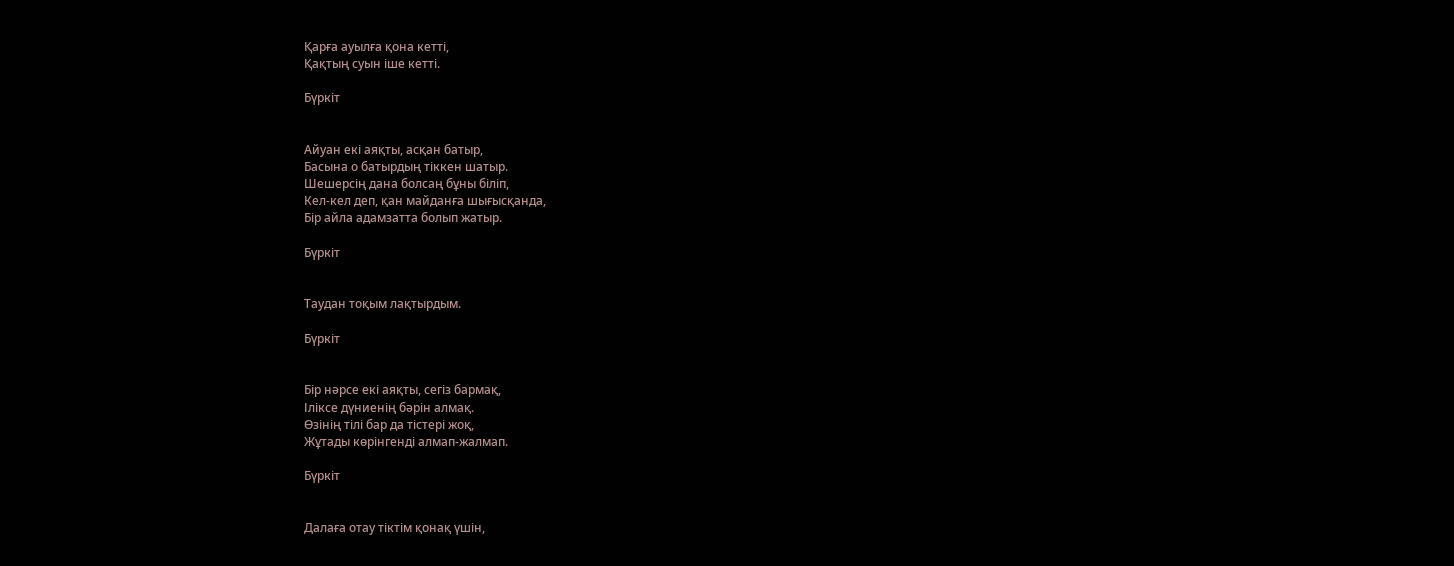Қарға ауылға қона кетті,
Қақтың суын іше кетті.

Бүркіт


Айуан екі аяқты, асқан батыр,
Басына о батырдың тіккен шатыр.
Шешерсің дана болсаң бұны біліп,
Кел-кел деп, қан майданға шығысқанда,
Бір айла адамзатта болып жатыр.

Бүркіт


Таудан тоқым лақтырдым.

Бүркіт


Бір нәрсе екі аяқты, сегіз бармақ,
Іліксе дүниенің бәрін алмақ.
Өзінің тілі бар да тістері жоқ,
Жұтады көрінгенді алмап-жалмап.

Бүркіт


Далаға отау тіктім қонақ үшін,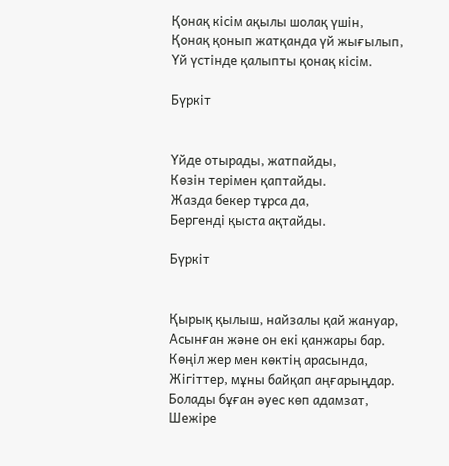Қонақ кісім ақылы шолақ үшін,
Қонақ қонып жатқанда үй жығылып,
Үй үстінде қалыпты қонақ кісім.

Бүркіт


Үйде отырады, жатпайды,
Көзін терімен қаптайды.
Жазда бекер тұрса да,
Бергенді қыста ақтайды.

Бүркіт


Қырық қылыш, найзалы қай жануар,
Асынған және он екі қанжары бар.
Көңіл жер мен көктің арасында,
Жігіттер, мұны байқап аңғарыңдар.
Болады бұған әуес көп адамзат,
Шежіре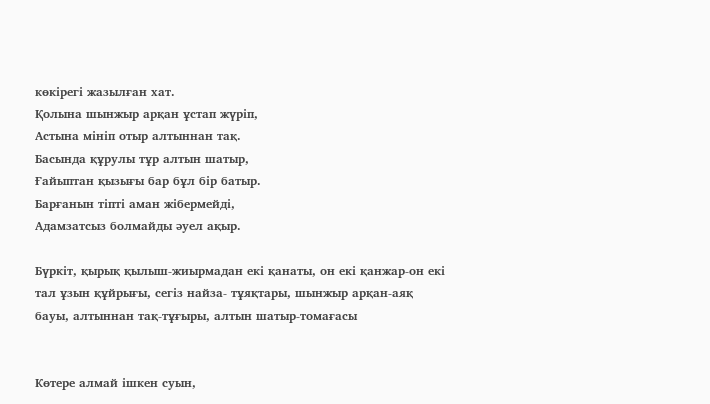көкірегі жазылған хат.
Қолына шынжыр арқан ұстап жүріп,
Астына мініп отыр алтыннан тақ.
Басында құрулы тұр алтын шатыр,
Ғайыптан қызығы бар бұл бір батыр.
Барғанын тіпті аман жібермейді,
Адамзатсыз болмайды әуел ақыр.

Бүркіт, қырық қылыш-жиырмадан екі қанаты, он екі қанжар-он екі тал ұзын құйрығы, сегіз найза- тұяқтары, шынжыр арқан-аяқ бауы, алтыннан тақ-тұғыры, алтын шатыр-томағасы


Көтере алмай iшкен суын,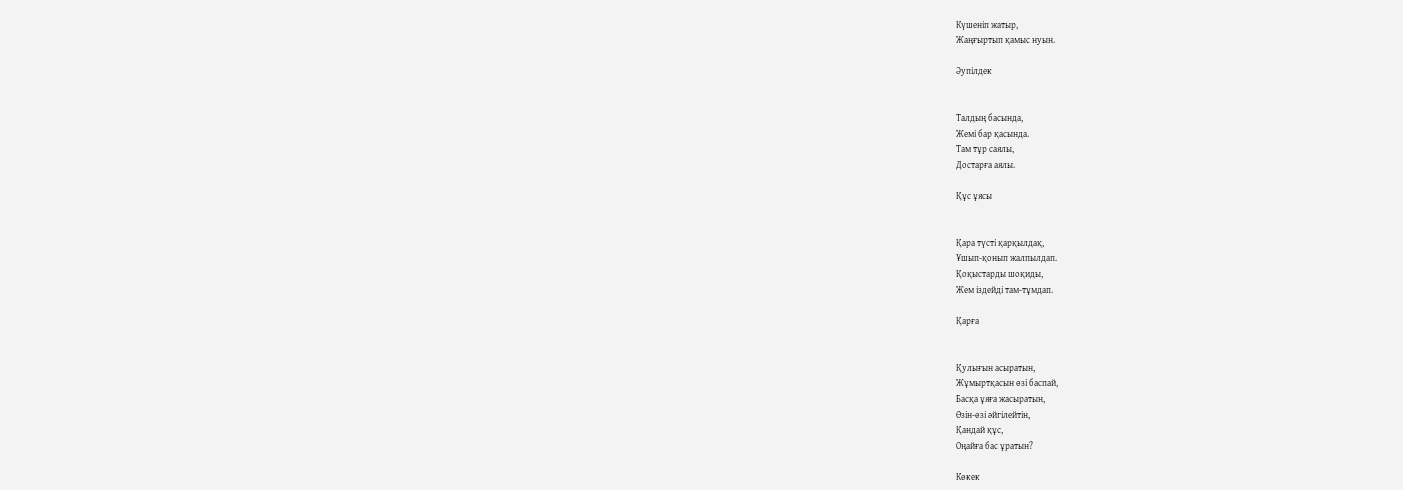Күшенiп жатыр,
Жаңғыртып қамыс нуын.

Әупiлдек


Талдың басында,
Жемi бар қасында.
Там тұр саялы,
Достарға аялы.

Құс ұясы


Қара түстi қарқылдақ,
Ұшып-қонып жалпылдап.
Қоқыстарды шоқиды,
Жем iздейдi там-тұмдап.

Қарға


Қулығын асыратын,
Жұмыртқасын өзi баспай,
Басқа ұяға жасыратын,
Өзiн-өзi әйгiлейтiн,
Қандай құс,
Оңайға бас ұратын?

Көкек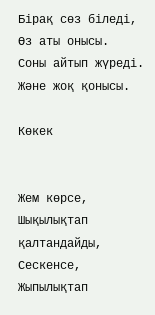Бiрақ сөз бiледi,
Өз аты онысы.
Соны айтып жүредi.
Және жоқ қонысы.

Көкек


Жем көрсе,
Шықылықтап қалтандайды,
Сескенсе,
Жыпылықтап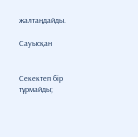жалтаңдайды.

Сауысқан


Секектеп бiр тұрмайды;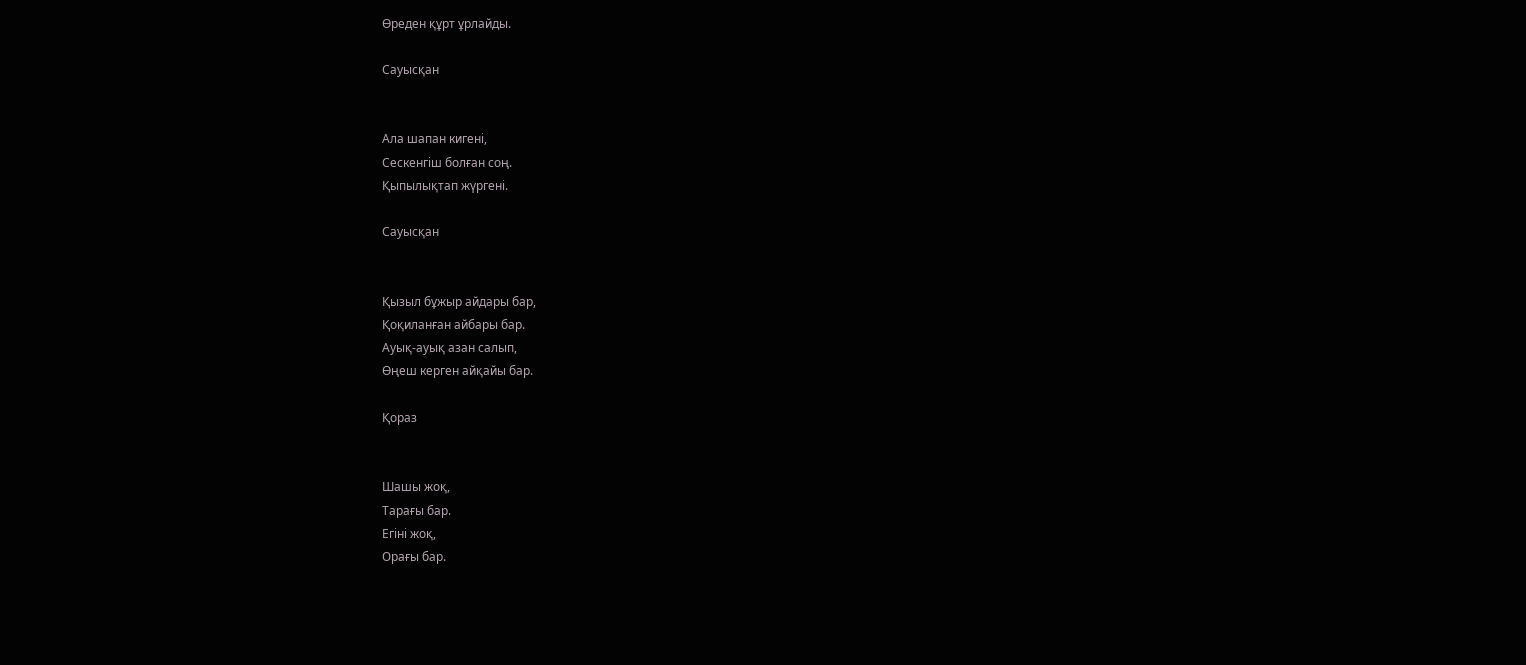Өреден құрт ұрлайды.

Сауысқан


Ала шапан кигенi,
Сескенгiш болған соң.
Қыпылықтап жүргенi.

Сауысқан


Қызыл бұжыр айдары бар,
Қоқиланған айбары бар.
Ауық-ауық азан салып,
Өңеш керген айқайы бар.

Қораз


Шашы жоқ,
Тарағы бар.
Егiнi жоқ,
Орағы бар.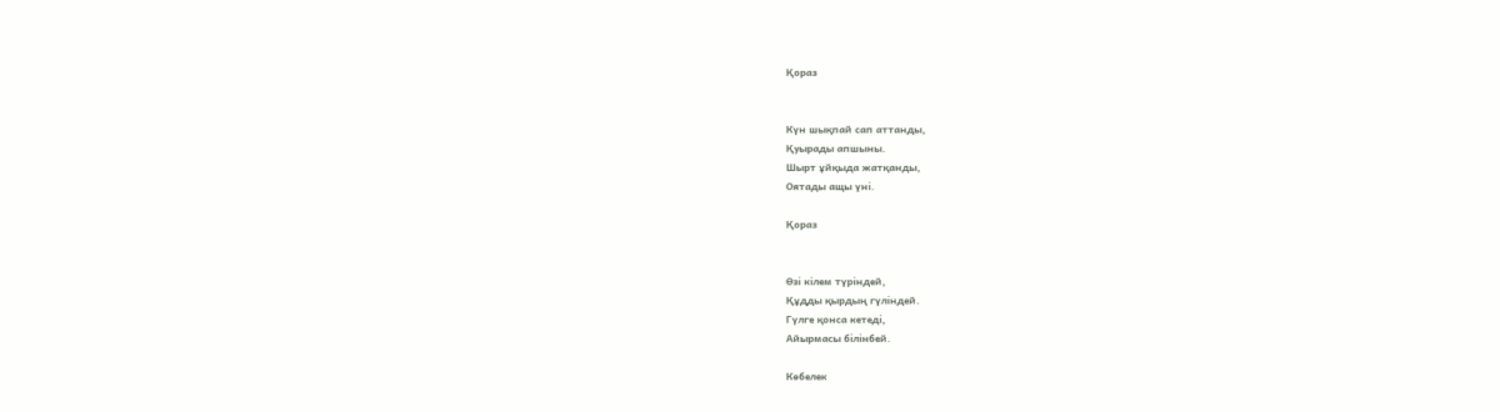Қораз


Күн шықпай сап аттанды,
Қуырады апшыны.
Шырт ұйқыда жатқанды,
Оятады ащы үнi.

Қораз


Өзi кiлем түрiндей,
Құдды қырдың гүлiндей.
Гүлге қонса кетедi,
Айырмасы бiлiнбей.

Көбелек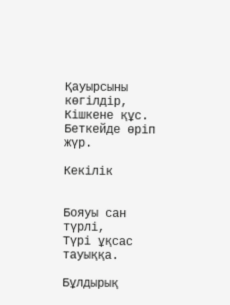Қауырсыны көгiлдiр,
Кiшкене құс.
Беткейде өрiп жүр.

Кекiлiк


Бояуы сан түрлi,
Түрi ұқсас тауыққа.

Бұлдырық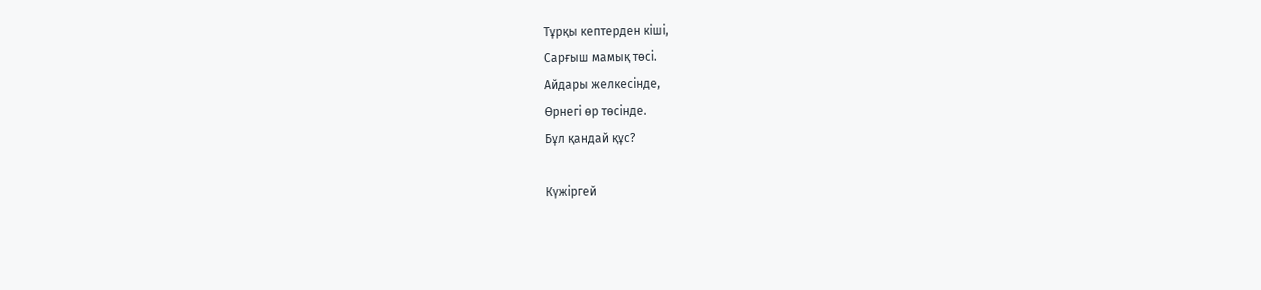Тұрқы кептерден кiшi,
Сарғыш мамық төсi.
Айдары желкесiнде,
Өрнегi өр төсiнде.
Бұл қандай құс?

Күжiргей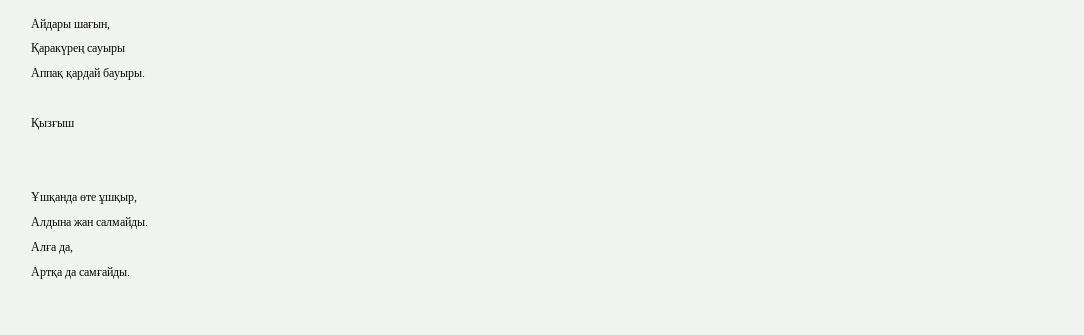Айдары шағын,
Қаракүрең сауыры
Аппақ қардай бауыры.

Қызғыш


Ұшқанда өте ұшқыр,
Алдына жан салмайды.
Алға да,
Артқа да самғайды.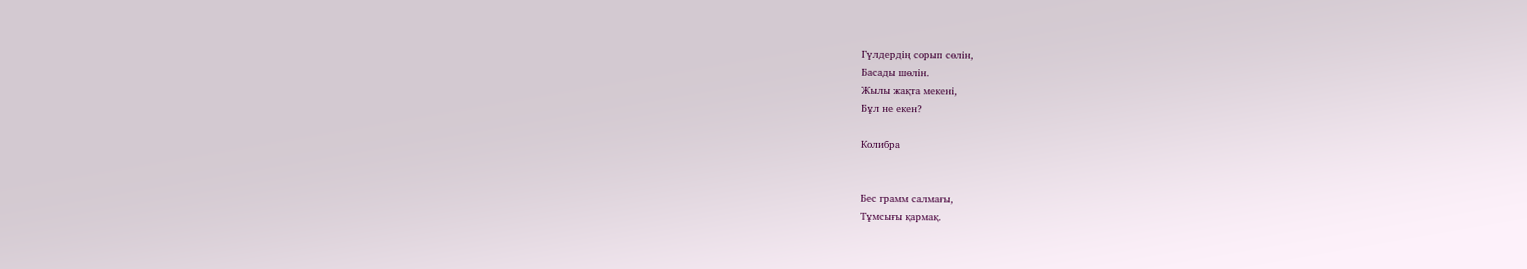Гүлдердiң сорып сөлiн,
Басады шөлiн.
Жылы жақта мекенi,
Бұл не екен?

Колибра


Бес грамм салмағы,
Тұмсығы қармақ.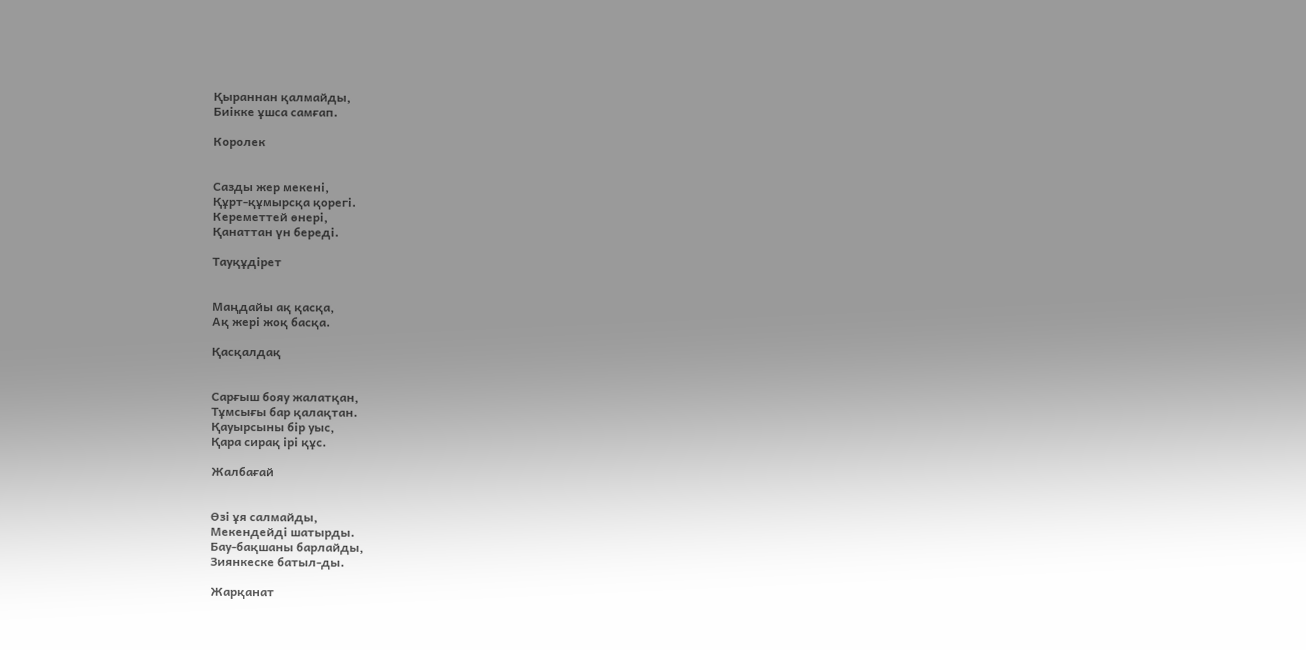Қыраннан қалмайды,
Биiкке ұшса самғап.

Королек


Сазды жер мекенi,
Құрт-құмырсқа қорегi.
Кереметтей өнерi,
Қанаттан үн бередi.

Тауқұдiрет


Маңдайы ақ қасқа,
Ақ жерi жоқ басқа.

Қасқалдақ


Сарғыш бояу жалатқан,
Тұмсығы бар қалақтан.
Қауырсыны бiр уыс,
Қара сирақ iрi құс.

Жалбағай


Өзi ұя салмайды,
Мекендейдi шатырды.
Бау-бақшаны барлайды,
Зиянкеске батыл-ды.

Жарқанат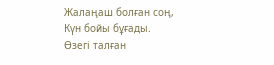Жалаңаш болған соң,
Күн бойы бұғады.
Өзегi талған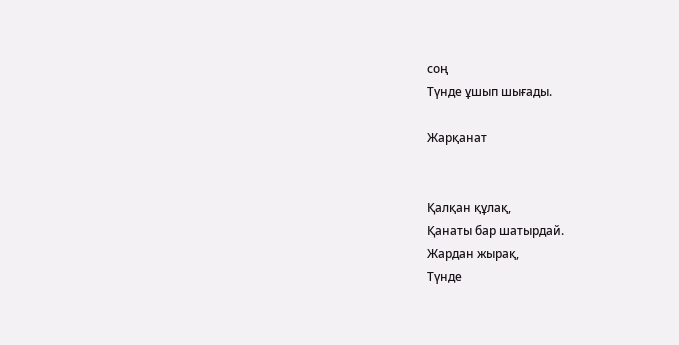соң
Түнде ұшып шығады.

Жарқанат


Қалқан құлақ,
Қанаты бар шатырдай.
Жардан жырақ,
Түнде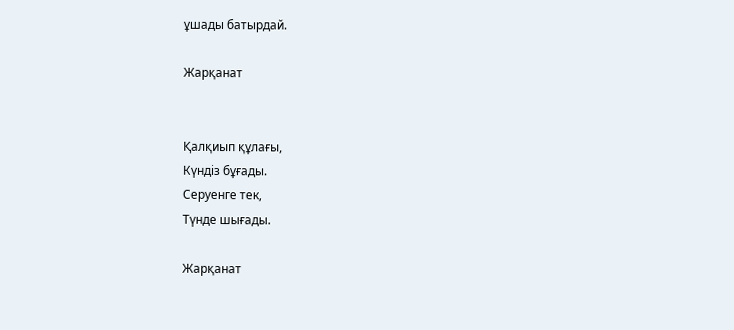ұшады батырдай.

Жарқанат


Қалқиып құлағы,
Күндiз бұғады.
Серуенге тек,
Түнде шығады.

Жарқанат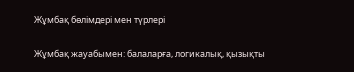Жұмбақ бөлімдері мен түрлері

Жұмбақ жауабымен: балаларға, логикалық, қызықты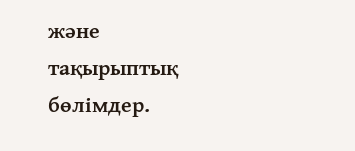және тақырыптық бөлімдер.